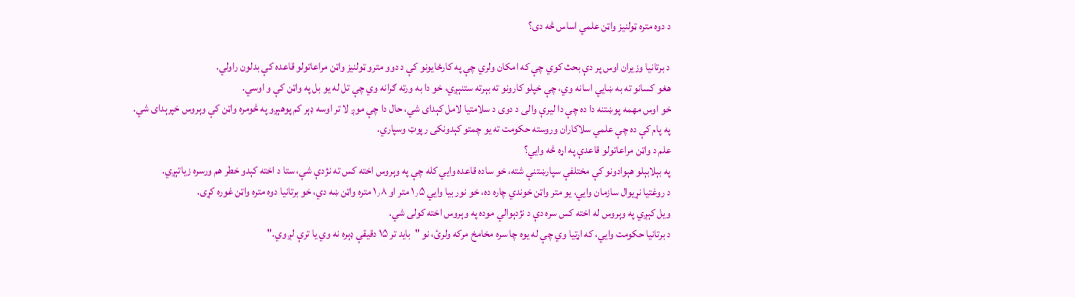د دوه متره ټولنیز واټن علمي اساس څه دی؟

د برتانیا وزیران اوس پر دې بحث کوي چې که امکان ولري چې په کارځایونو کې د دوو مترو ټولنیز واټن مراعاتولو قاعده کې بدلون راولي.
هغو کسانو ته به ښايي اسانه وي، چې خپلو کارونو ته بېرته ستنېږي، خو دا به ورته ګرانه وي چې تل له یو بل په واټن کې و اوسي.
خو اوس مهمه پوښتنه دا ده چې دا لیرې والی د دوی د سلامتیا لامل کېدای شي، حال دا چې موږ لا تر اوسه ډېر کم پوهېږو په څومره واټن کې وېروس خپرېدای شي.
په پام کې ده چې علمي سلاکاران وروسته حکومت ته یو چمتو کېدونکی رپوټ وسپاري.
علم د واټن مراعاتولو قاعدې په اړه څه وايي؟
په بېلابېلو هېوادونو کې مختلفې سپارښتنې شته، خو ساده قاعده وايي کله چې په وېروس اخته کس ته نژدې شې، ستا د اخته کېدو خطر هم ورسره زیاتېږي.
د روغتیا نړیوال سازمان وايي، یو متر واټن خوندي چاره ده، خو نور بیا وايي ۱٫۵ متر او ۱٫۸ متره واټن ښه دي، خو برتانیا دوه متره واټن غوره کړی.
ویل کېږي په وېروس له اخته کس سره دې د نژدېوالي موده په وېروس اخته کولی شي.
د برتانیا حکومت وايي، که اړتیا وي چې له یوه چا سره مخامخ مرکه ولرئ، نو "باید تر ۱۵ دقیقې ډېره نه وي یا ترې لږ وي."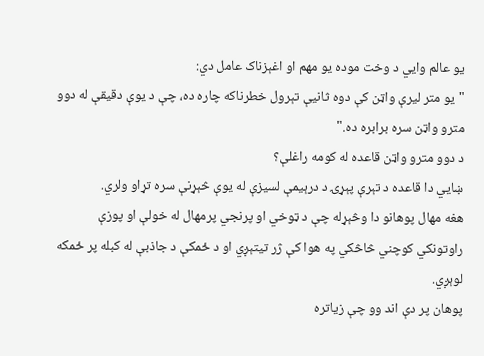یو عالم وايي د وخت موده یو مهم او اغېزناک عامل دي:
"یو متر لیرې واټن کې دوه ثانیې تېرول خطرناکه چاره ده، چې د یوې دقیقې له دوو مترو واټن سره برابره ده."
د دوو مترو واټن قاعده له کومه راغلې؟
ښايي دا قاعده د تېرې پېړۍ د درېیمې لسیزې له یوې څېړنې سره تړاو ولري.
هغه مهال پوهانو دا وڅېړله چې د ټوخي او پرنجي پرمهال له خولې او پوزې راوتونکي کوچني څاڅکي په هوا کې ژر تیتېږي او د ځمکې د جاذبې له کبله پر ځمکه لوېږي.
پوهان پر دې اند وو چې زیاتره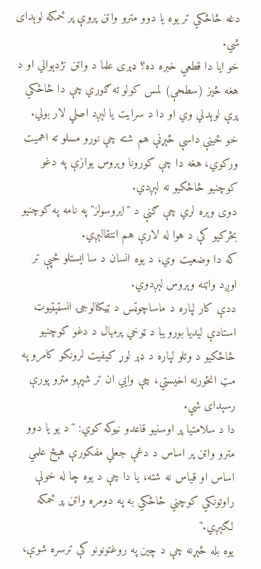دغه څاڅکي تر یوه یا دوو مترو واټن پروې پر ځمکه لوېدای شي.
خو ایا دا قطعي خبره ده؟ ډېری علما د واټن نژدېوالي او د هغه څیز (سطحې) لمس کولو ته ګوري چې دا څاڅکي پرې لوېدلي وي او دا د سرایت یا لېږد اصلي لار بولي.
خو ځینې داسې څېړنې هم شته چې نورو مسلو ته اهمیت ورکوي، هغه دا چې کورونا وېروس یوازې په دغو کوچنیو څاڅکیو نه لېږدي.
دوی وېره لري چې ګنې د "ایروسولز" په نامه په کوچنیو بڅرکیو کې د هوا له لارې هم انتقالېږي.
که دا وضعیت وي، د یوه انسان د سا ایستلو څپې تر اوږد واټنه وېروس لېږدوي.
ددې کار لپاره د ماساچوټس د ټیکنالوجۍ انسټېټیوټ استادې لیدیا بورویبا د ټوخي پرمهال د دغو کوچنیو څاڅکیو د وتلو لپاره د ډېر لوړ کیفیت لرونکو کامرو په مټ انځورنه اخیستي، چې وايي ان تر شپږو مترو پورې رسېدای شي.
دا د سلامتیا پر اوسنیو قاعدو نیوکه کوي: "د یو یا دوو مترو واټن پر اساس د دغې جعلي مفکورې هېڅ علمي اساس او قیاس نه شته، یا دا چې د یوه چا له خولې راوتونکي کوچني څاڅکي به په دومره واټن پر ځمکه لګېږي."
یوه بله څېړنه چې د چین په روغتونونو کې ترسره شوې،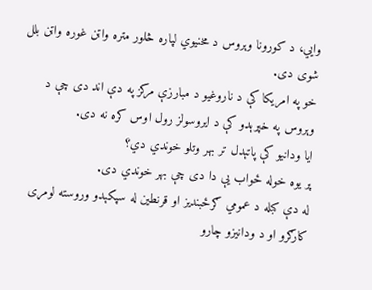وايي، د کورونا وېروس د مخنیوي لپاره څلور متره واټن غوره واټن بلل شوی دی.
خو په امریکا کې د ناروغیو د مبارزې مرکز په دې اند دی چې د وېروس په خپرېدو کې د ایروسولز رول اوس کره نه دی.
ایا ودانیو کې پاتېدل تر بهر وتلو خوندي دي؟
پر یوه خوله ځواب یې دا دی چې بهر خوندي دی.
له دې کبله د عمومي ګرځبندیز او قرنطین له سپکېدو وروسته لومړی کارګرو او د ودانیزو چارو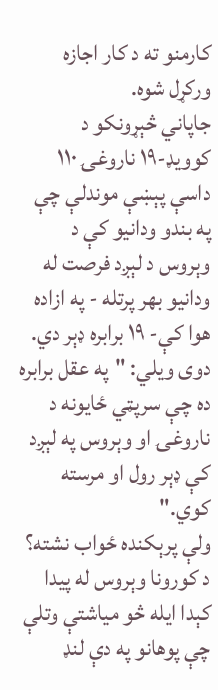کارمنو ته د کار اجازه ورکړل شوه.
جاپاني څېړونکو د کوویډ-۱۹ ناروغۍ ۱۱۰ داسې پېښې موندلې چې په بندو ودانیو کې د وېروس د لېږد فرصت له ودانیو بهر پرتله - په ازاده هوا کې- ۱۹ برابره ډېر دي.
دوی ویلي: "په عقل برابره ده چې سرپټي ځایونه د ناروغۍ او وېروس په لېږد کې ډېر رول او مرسته کوي."
ولې پرېکنده ځواب نشته؟
د کورونا وېروس له پیدا کېدا ایله څو میاشتې وتلې چې پوهانو په دې لنډ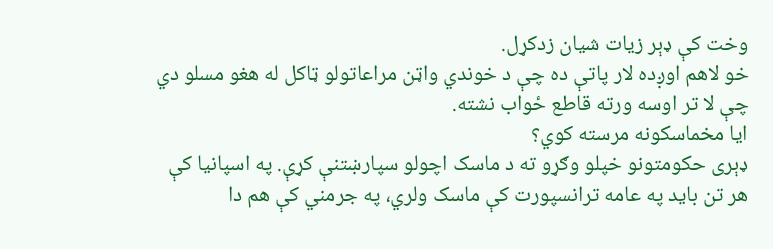وخت کې ډېر زیات شیان زدکړل.
خو لاهم اوږده لار پاتې ده چې د خوندي واټن مراعاتولو ټاکل له هغو مسلو دي چې لا تر اوسه ورته قاطع ځواب نشته.
ایا مخماسکونه مرسته کوي؟
ډېری حکومتونو خپلو وګړو ته د ماسک اچولو سپارښتنې کړې. په اسپانیا کې هر تن باید په عامه ترانسپورت کې ماسک ولري، په جرمني کې هم دا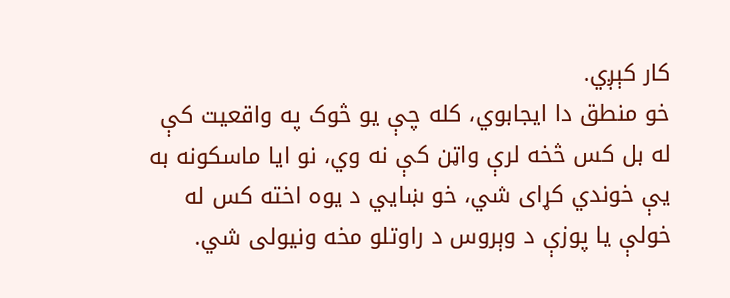کار کېږي.
خو منطق دا ایجابوي، کله چې یو څوک په واقعیت کې له بل کس څخه لرې واټن کې نه وي، نو ایا ماسکونه به یې خوندي کړای شي، خو ښايي د یوه اخته کس له خولې یا پوزې د وېروس د راوتلو مخه ونیولی شي.